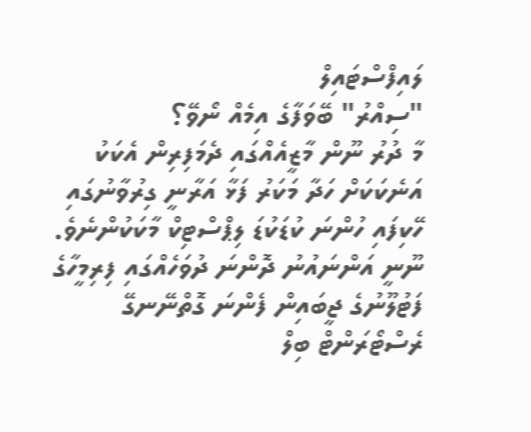ލައިފްސްޓައިލް
"ސިއްރު" ބޭވަފާގެ އިމެއް ނޯވޭ؟
މާ ދުރު ނޫން މާޒީއެއްގައި ދެމަފިރިން އެކަކު އަނެކަކަށް ހަދާ މަކަރު ފަޅާ އަރާނީ ގިރުވާނުގައި ހޭކިފައި ހުންނަ ކުޑަކުޑަ ލިޕްސްޓިކް މާކަކުންނެވެ. ނޫނީ އަންނައުނު ދޮންނަ ދުވަހެއްގައި ފިރިމީހާގެ ފަޓުލޫނުގެ ޖީބައިން ފެންނަ ގޮތްނޭނގޭ ރެސްޓޯރަންޓް ބިލް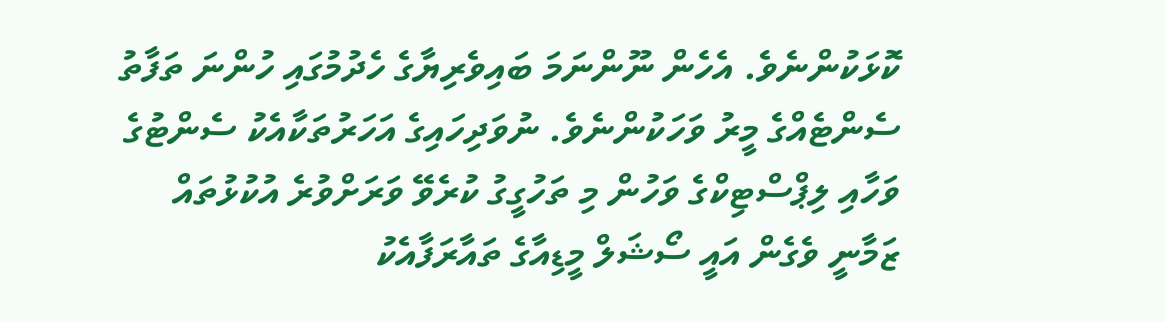ކޮޅަކުންނެވެ. އެހެން ނޫންނަމަ ބައިވެރިޔާގެ ހެދުމުގައި ހުންނަ ތަފާތު ސެންޓެއްގެ މީރު ވަހަކުންނެވެ. ނުވަދިހައިގެ އަހަރުތަކާއެކު ސެންޓުގެ ވަހާއި ލިޕްސްޓިކްގެ ވަހުން މި ތަހުގީގު ކުރެވޭ ވަރަށްވުރެ އުކުޅުތައް ޒަމާނީ ވެގެން އައީ ސޯޝަލް މީޑިއާގެ ތައާރަފާއެކު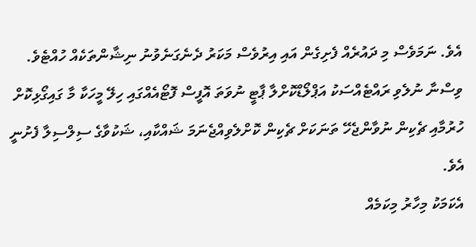އެވެ. ނަމަވެސް މި ދައުރެއް ފެށިގެން އައި އިރުވެސް މަކަރު ދެނެގަނެވުނު ނިޝާންތަކެއް ހުއްޓެވެ. ވިސްނާ ނުލެވި ރައްޓެއްސަކު އަޕްލޯޑްކޮށްލާ ޕާޓީ ނުވަތަ އޮފީސް ފޮޓޯއެއްގައި ހިލޭ މީހަކާ މާ ގައިގޯޅިކޮށް ހުރުމާއި ޗެކިން ނުވާންޖެހޭ ތަނަކަށް ޗެކިން ކޮށްލެވިއްޖެނަމަ ޝައްކާއި، ޝަކުވާގެ ސިލްސިލާ ފެށުނީ އެވެ.
އެކަމަކު މިހާރު މިކަމެއް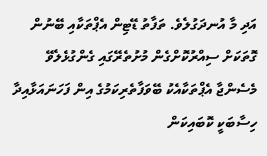އަދި މާ އުނދަގުލެވެ. ތަފާތު ޑޭޓިން އެޕްތަކާއި ބޭނުން ގޮތަކަށް ސިއްރުކޮށްގެން މުށުތެރޭގައި ގެންގުޅެލެވޭ މެސެންޖާ އެޕްތަކާއެކު ބޭވަފާތެރިކަމުގެ އިން ފަހަނައަޅާއިދާ ހިސާބަކީ ކޮބައިކަން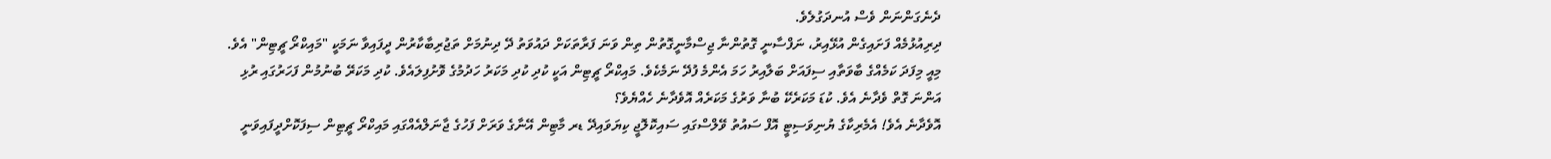ދެނެގަންނަން ވެސް އުނދަގުލެވެ.
ދިރިއުޅުމެއް ފަށައިގެން އުޅޭއިރު، ނަފްސާނީ ގޮތުންނާ ޖިސްމާނީގޮތުން ތިން ވަނަ ފަރާތަކަށް ދައުވަތު ދޭ ދިނުމަށް ތަޖުރިބާކާރުން ދީފައިވާ ނަމަކީ "މައިކްރޯ ޗީޓިން" އެވެ. މިއީ މިފަދަ ކަމެއްގެ ބާވަތާއި ސިފައަށް ބަލާއިރު ހަމަ އެންމެ ފުދޭ ނަމެކެވެ. މައިކްރޯ ޗީޓިން އަކީ ކުދި ކުދި މަކަރު ހަދުމުގެ ވޮށުފިލައެވެ. ކުދި މަކަރޭ ބުނުމުން ފަހަރުގައި ރުޅި އަންނަ ގޮތް ވެދާނެ އެވެ. ކުޑަ މަކަރެކޭ ބުނާ ވަރުގެ މަކަރެއް އޮވެދާނެ ހެއްޔެވެ؟
އޮވެދާނެ އެވެ! އެމެރިކާގެ ޔުނިވަސިޓީ އޮފް ސައުތު ވޭލްސްގައި ސައިކޮލޮޖީ ކިޔަވައިދޭ ޑރ މާޓިން އޭނާގެ ވަރަށް ފަހުގެ ޖާނަލްއެއްގައި މައިކްރޯ ޗީޓިން ސިފަކޮށްދީފައިވަނީ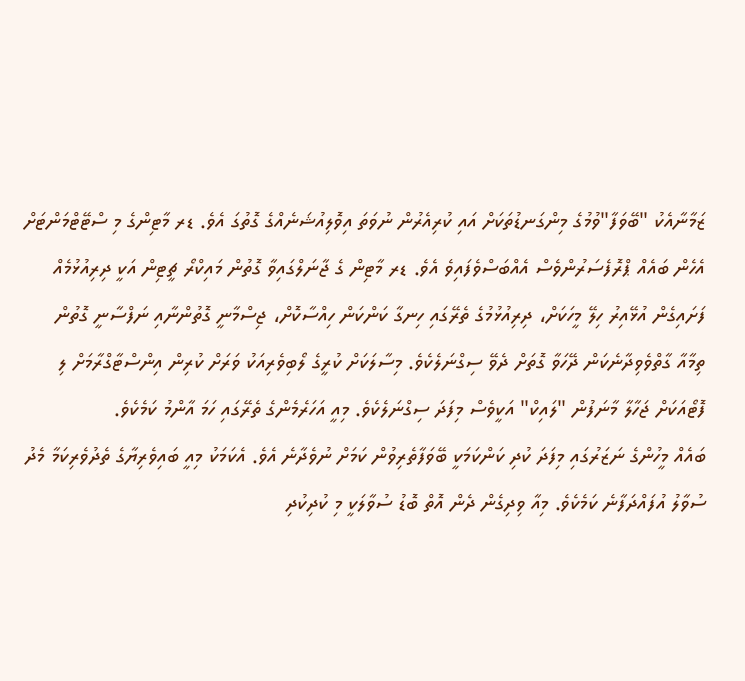ޒަމާނާއެކު "ބޭވަފާ"ވުމުގެ މިންގަނޑުތަކަށް އައި ކުރިއެރުން ނުވަތަ އިވޮލިއުޝަނެއްގެ ގޮތުގަ އެވެ. ޑރ މާޓިންގެ މި ސްޓޭޓްމަންޓަށް އެހެން ބައެއް ޕްރޮފެސަރުންވެސް އެއްބަސްވެފައިވެ އެވެ. ޑރ މާޓިން ގެ ޖާނަލްގައިވާ ގޮތުން މައިކްރޯ ޗީޓިން އަކީ ދިރިއުޅުމެއް ފަށައިގެން އުޅޭއިރު ހިލޭ މީހަކަށް، ދިރިއުޅުމުގެ ތެރޭގައި ހިނގާ ކަންކަން ހިއްސާކޮށް، ޖިސްމާނީ ގޮތުންނާއި ނަފްސާނީ ގޮތުން ތިމާއާ ގާތްވެވިދާނެކަން ދޭހަވާ ގޮތަށް ދެވޭ ސިގްނަލެކެވެ. މިސާލަކަށް ކުރީގެ ލޯބިވެރިއަކު ވަރަށް ކުރިން އިންސްޓާގްރާމަށް ލި ފޮޓޯއަކަށް ޖަހާލާ މާނަފުން "ލައިކް" އަކީވެސް މިފަދަ ސިގްނަލެކެވެ. މިއީ އަހަރެމެންގެ ތެރޭގައި ހަމަ އާންމު ކަމެކެވެ.
ބައެއް މީހުންގެ ނަޒަރުގައި މިފަދަ ކުދި ކަންކަމަކީ ބޭވަފާތެރިވުން ކަމަށް ނުވެދާނެ އެވެ. އެކަމަކު މިއީ ބައިވެރިޔާގެ ތެދުވެރިކަމާ މެދު ސުވާލު އުފައްދަފާނެ ކަމެކެވެ. މިއާ ވިދިގެން ދެން އޮތް ބޮޑު ސުވާލަކީ މި ކުދިކުދި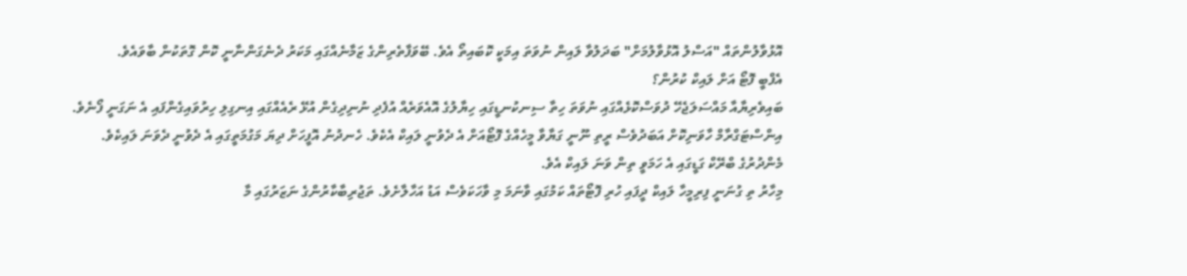އޮޅުވާލުންތައް "އަސްލު އޮޅުވާލުމަށް" ބަދަލުވާ ލައިން ނުވަތަ އިމަކީ ކޮބައިތޯ އެވެ. ބޭވަފާތެރިންގެ ޒަމާނެއްގައި މަކަރު ދެނެގަންނާނީ ކޮން ގޮތަކުން ބާވައެވެ.
އެފްބީ ފޮޓޯ އަށް ލައިކް ކުރުން؟
ބައިވެރިޔާއާ މައްސަލަޖެހޭ ދުވަސްކޮޅެއްގައި ނުވަތަ ހިތާ ސިނކުނޑީގައި ހިޔާލުގެ އޮއެވަރެއް އުފެދި ނުނިދިގެން އުޅޭ ރެއެއްގައި އިނގިލި ހިރުވައިގެންފައި އެ ނަގަނީ ފޯނެވެ. އިންސްޓަގްރާމް ހާވަނިކޮށް އަބަދުވެސް ރީތި ނޫނީ ގަޔާވާ މީހެއްގެ ފޮޓޯއަށް އެ ދެވުނީ ލައިކް އެކެވެ. ހެނދުނު އޮފީހަށް ދިޔަ މަގުމަތީގައި އެ ދެވުނީ ދެވަނަ ލައިކެވެ. މެންދުރުގެ ބްރޭކް ގަޑީގައި އެ ހަމަވީ ތިން ވަނަ ލައިކް އެވެ.
މިހާރު ތި ގުނަނީ ފިރިމީހާ ލައިކް ދީފައި ހުރި ފޮޓޯތައް ކަމުގައި ވާނަމަ މި ވާހަކަވެސް އަޑު އަހާލާށެވެ. ތަޖުރިބާކާރުންގެ ނަޒަރުގައި މާ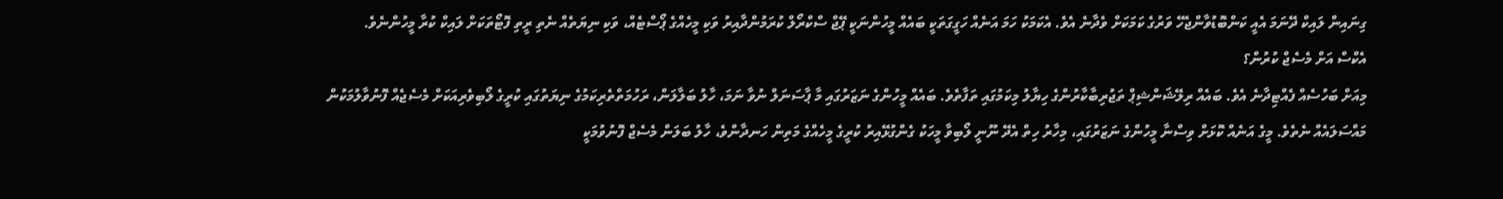ގިނައިން ލައިކް ދޭނަމަ އެއީ ކަންބޮޑުވާންޖެހޭ ވަރުގެ ކަމަކަށް ވެދާނެ އެވެ. އެކަމަކު ހަމަ އަނެއް ހަގީގަތަކީ ބައެއް މީހުންނަކީ ޕޭޖް ސްކްރޯލް ކުރަމުންދާއިރު ވަކި މީހެއްގެ ޕޯސްޓެއް، ވަކި ނިޔަތެއް ނެތި ރީތި ފޮޓޯތަކަށް ލައިކް ކުރާ މީހުންނެވެ.
އެކްސް އަށް މެސެޖް ކުރުން؟
މިއަށް ބަހުސެއް ފެއްޓިދާނެ އެވެ. ބައެއް ރިލޭޝަންޝިޕް ތަޖުރިބާކާރުންގެ ހިޔާލު މިކަމުގައި ތަފާތެވެ. ބައެއް މީހުންގެ ނަޒަރުގައި މާ ޕާސަނަލް ނުވާ ނަމަ، ހާލު ބަލާލަން، ރަހުމަތްތެރިކަމުގެ ނިޔަތުގައި ކުރީގެ ލޯބިވެރިއަކަށް މެސެޖެއް ފޮނުވާލުމަކުން މައްސަލައެއް ނެތެވެ. މީގެ އަނެއް ކޮޅަށް ވިސްނާ މީހުންގެ ނަޒަރުގައި، މިހާރު ހިތް އެދޭ ނޫނީ ލޯބިވާ މީހަކު ގެންގުޅޭއިރު ކުރީގެ މީހެއްގެ މަތިން ހަނދާންވެ، ހާލު ބަލަން މެސެޖް ފޮނުވުމަކީ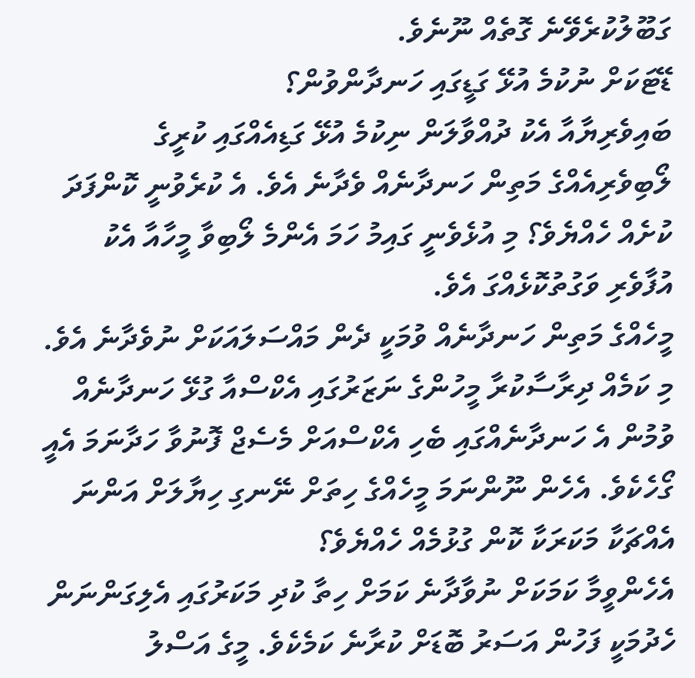ގަބޫލުކުރެވޭނެ ގޮތެއް ނޫނެވެ.
ޑޭޓަކަށް ނުކުމެ އުޅޭ ގަޑީގައި ހަނދާންވުން؟
ބައިވެރިޔާއާ އެކު ދުއްވާލަން ނިކުމެ އުޅޭ ގަޑިއެއްގައި ކުރީގެ ލޯބިވެރިއެއްގެ މަތިން ހަނދާނެއް ވެދާނެ އެވެ. އެ ކުރެވުނީ ކޮންފަދަ ކުށެއް ހެއްޔެވެ؟ މި އުޅެވެނީ ގައިމު ހަމަ އެންމެ ލޯބިވާ މީހާއާ އެކު އުފާވެރި ވަގުތުކޮޅެއްގަ އެވެ.
މީހެއްގެ މަތިން ހަނދާނެއް ވުމަކީ ދެން މައްސަލައަކަށް ނުވެދާނެ އެވެ. މި ކަމެއް ދިރާސާކުރާ މީހުންގެ ނަޒަރުގައި އެކްސްއާ ގުޅޭ ހަނދާނެއް ވުމުން އެ ހަނދާނެއްގައި ބެހި އެކްސްއަށް މެސެޖް ފޮނުވާ ހަދާނަމަ އެއީ ގޯހެކެވެ. އެހެން ނޫންނަމަ މީހެއްގެ ހިތަށް ނޭނގި ހިޔާލަށް އަންނަ އެއްޗަކާ މަކަރަކާ ކޮން ގުޅުމެއް ހެއްޔެވެ؟
އެހެންވީމާ ކަމަކަށް ނުވާދާނެ ކަމަށް ހިތާ ކުދި މަކަރުގައި އެލިގަންނަން ހެދުމަކީ ފަހުން އަސަރު ބޮޑަށް ކުރާނެ ކަމެކެވެ. މީގެ އަސްލު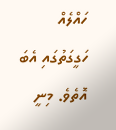ހައްލެއް ހަގީގަތުގައި އެބަ އޮތެވެ. މިނީ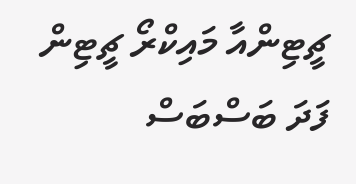ޗީޓިންއާ މައިކްރޯ ޗީޓިން ފަދަ ބަސްބަސް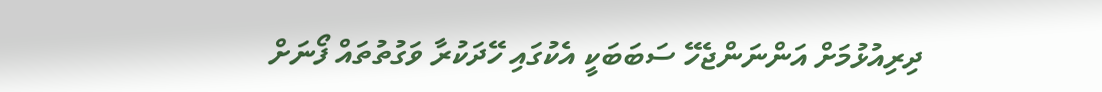ދިރިއުޅުމަށް އަންނަންޖެހޭ ސަބަބަކީ އެކުގައި ހޭދަކުރާ ވަގުތުތައް ފޯނަށް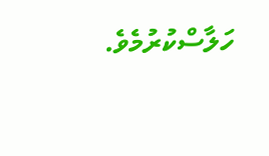ހަލާސްކުރުމެވެ.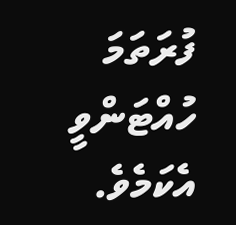ފުރަތަމަ ހުއްޓަންވީ އެކަމެވެ.